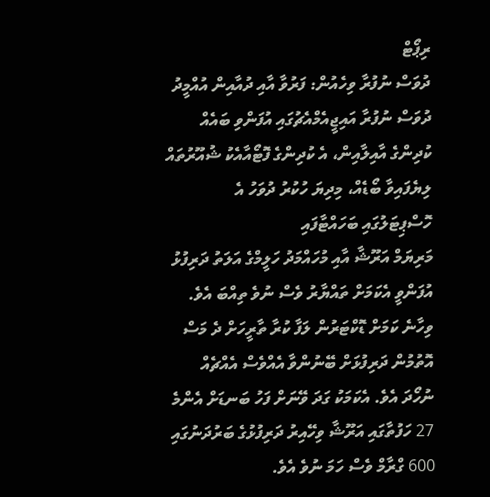ރިޕޯޓް
ދުވަސް ނުފުރާ ވިހެއުން: ފަރުވާ އާއި ދުއާއިން އުއްމީދު
ދުވަސް ނުފުރާ އައިޖީއެމްއެޗުގައި އުފަންވި ބައެއް ކުދިންގެ އާއިލާއިން، އެ ކުދިންގެ ފޮޓޯއާއެކު ޝުއޫރުތައް ލިޔެފައިވާ ބޯޑެއް، މިދިޔަ ހުކުރު ދުވަހު އެ ހޮސްޕިޓަލުގައި ބަހައްޓާފައި
މަރިޔަމް އަރޫޝާ އާއި މުހައްމަދު ހަލީމްގެ އަލަތު ދަރިފުޅު އުފަންވީ އެކަމަށް ތައްޔާރު ވެސް ނުވެ ތިއްބަ އެވެ. ވިހާނެ ކަމަށް ޑޮކްޓަރުން ލަފާ ކުރާ ތާރީހަށް ދެ މަސް އޮތުމުން ދަރިފުޅަށް ބޭނުންވާ އެއްވެސް އެއްޗެއް ނުހޯދަ އެވެ. އެކަމަކު ގަދަ ވޭނަށް ފަހު ބަނޑަށް އެންމެ 27 ހަފުތާގައި އަރޫޝާ ވިހޭއިރު ދަރިފުޅުގެ ބަރުދަނުގައި 600 ގްރާމް ވެސް ހަމަ ނުވެ އެވެ.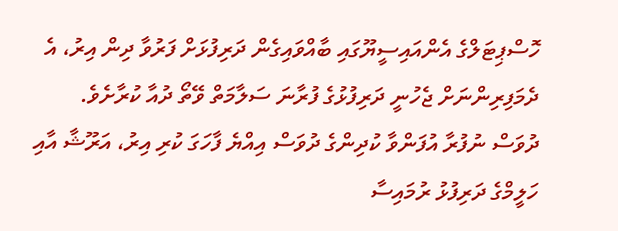ހޮސްޕިޓަލްގެ އެންއައިސީޔޫގައި ބާއްވައިގެން ދަރިފުޅަށް ފަރުވާ ދިން އިރު، އެ ދެމަފިރިންނަށް ޖެހުނީ ދަރިފުޅުގެ ފުރާނަ ސަލާމަތް ވޭތޯ ދުއާ ކުރާށެވެ.
ދުވަސް ނުފުރާ އުފަންވާ ކުދިންގެ ދުވަސް އިއްޔެ ފާހަގަ ކުރި އިރު، އަރޫޝާ އާއި ހަލީމްގެ ދަރިފުޅު ރުމައިސާ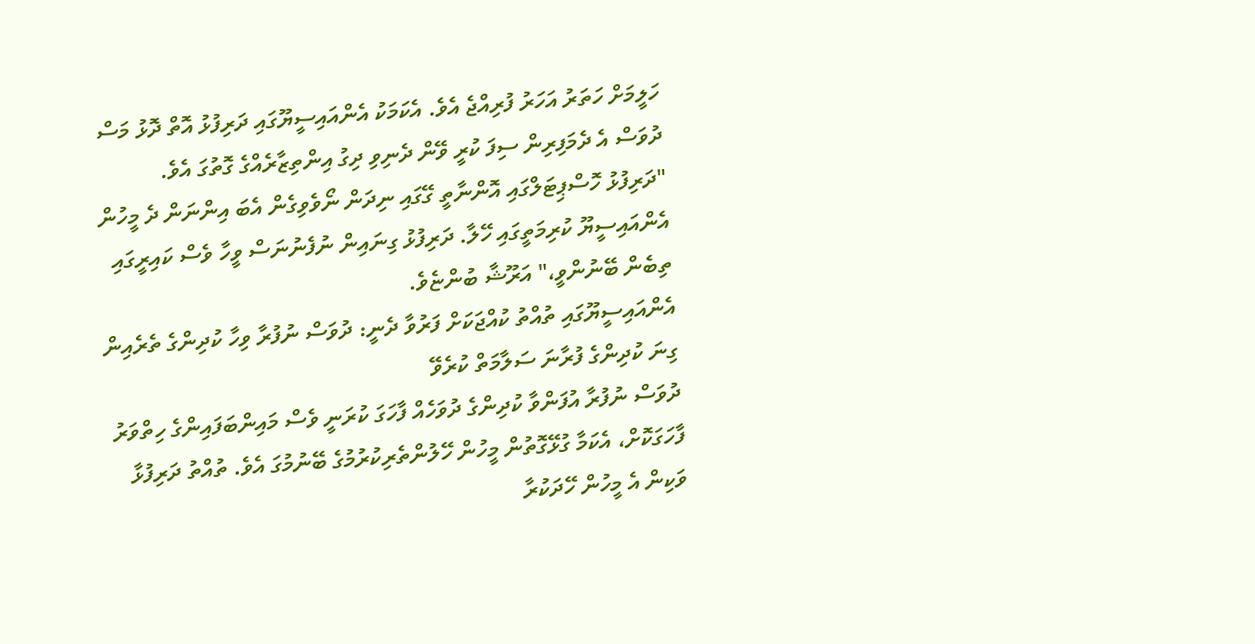ހަލީމަށް ހަތަރު އަހަރު ފުރިއްޖެ އެވެ. އެކަމަކު އެންއައިސީޔޫގައި ދަރިފުޅު އޮތް ދޮޅު މަސް ދުވަސް އެ ދެމަފިރިން ސިފަ ކުރީ ވޭން ދެނިވި ދިގު އިންތިޒާރެއްގެ ގޮތުގަ އެވެ.
"ދަރިފުޅު ހޮސްޕިޓަލްގައި އޮންނާތީ ގޭގައި ނިދަން ނޯވެވިގެން އެބަ އިންނަން ދެ މީހުން އެންއައިސީޔޫ ކުރިމަތީގައި ހޭލާ. ދަރިފުޅު ގިނައިން ނުފެނުނަސް ވީހާ ވެސް ކައިރީގައި ތިބެން ބޭނުންވީ،" އަރޫޝާ ބުންޏެވެ.
އެންއައިސީޔޫގައި ތުއްތު ކުއްޖަކަށް ފަރުވާ ދެނީ: ދުވަސް ނުފުރާ ވިހާ ކުދިންގެ ތެރެއިން ގިނަ ކުދިންގެ ފުރާނަ ސަލާމަތް ކުރެވޭ
ދުވަސް ނުފުރާ އުފަންވާ ކުދިންގެ ދުވަހެއް ފާހަގަ ކުރަނީ ވެސް މައިންބަފައިންގެ ހިތްވަރު ފާހަގަކޮށް، އެކަމާ ގުޅޭގޮތުން މީހުން ހޭލުންތެރިކުރުމުގެ ބޭނުމުގަ އެވެ. ތުއްތު ދަރިފުޅާ ވަކިން އެ މީހުން ހޭދަކުރާ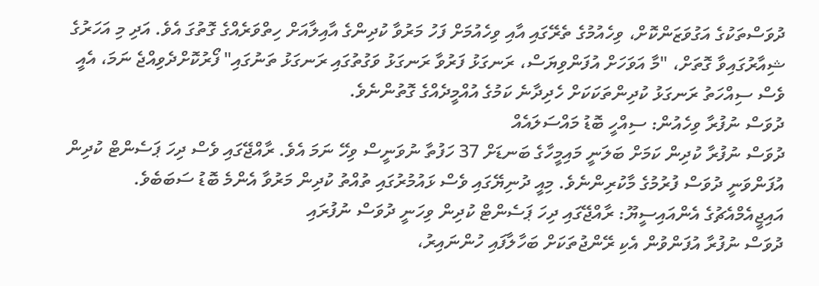ދުވަސްތަކުގެ އަގުވަޒަންކޮށް، ވިހެއުމުގެ ތެރޭގައި އާއި ވިހެއުމަށް ފަހު މަރުވާ ކުދިންގެ އާއިލާއަށް ހިތްވަރެއްގެ ގޮތުގަ އެވެ. އަދި މި އަހަރުގެ ޝިއާރުގައިވާ ގޮތަށް، "މާ އަވަހަށް އުފަންވިޔަސް، ރަނގަޅު ފަރުވާ ރަނގަޅު ވަގުތުގައި ރަނގަޅު ތަނުގައި" ފޯރުކޮށްދެވިއްޖެ ނަމަ، އެއީ ވެސް ސިއްހަތު ރަނގަޅު ކުދިންތަކަކަށް ހެދިދާނެ ކަމުގެ އުއްމީދެއްގެ ގޮތުންނެވެ.
ދުވަސް ނުފުރާ ވިހެއުން: ސިއްހީ ބޮޑު މައްސަލައެއް
ދުވަސް ނުފުރާ ކުދިން ކަމަށް ބަލަނީ މައިމީހާގެ ބަނޑަށް 37 ހަފުތާ ނުވަނީސް ވިހޭ ނަމަ އެވެ. ރާއްޖޭގައި ވެސް ދިހަ ޕަސެންޓް ކުދިން އުފަންވަނީ ދުވަސް ފުރުމުގެ މާކުރިންނެވެ. މިއީ ދުނިޔޭގައި ވެސް ޅައުމުރުގައި ތުއްތު ކުދިން މަރުވާ އެންމެ ބޮޑު ސަބަބެވެ.
އައިޖީއެމްއެޗުގެ އެންއައިސީޔޫ: ރާއްޖޭގައި ދިހަ ޕަސެންޓް ކުދިން ވިހަނީ ދުވަސް ނުފުރައި
ދުވަސް ނުފުރާ އުފަންވުން އެކި ރޭންޖުތަކަށް ބަހާލާފައި ހުންނައިރު،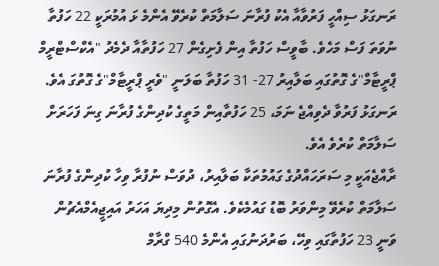ރަނގަޅު ސިއްހީ ފަރުވާއާ އެކު ފުރާނަ ސަލާމަތް ކުރެވޭ އެންމެ ޅަ އުމުރަކީ 22 ހަފުތާ ނުވަތަ ފަސް މަހެވެ. ބާވީސް ހަފުތާ އިން ފެށިގެން 27 ހަފުތާއާ ދެމެދު "އެކްސްޓްރީމް ޕްރީޓާމް"ގެ ގޮތުގައި ބަލާއިރު 27- 31 ހަފުތާ ބަލަނީ "ވެރީ ޕްރީޓާމް"ގެ ގޮތުގަ އެވެ. ރަނގަޅު ފަރުވާ ދެވިއްޖެ ނަމަ، 25 ހަފުތާއިން މަތީގެ ކުދިންގެ ފުރާނަ ގިނަ ފަހަރަށް ސަލާމަތް ކުރެވެ އެވެ.
ރާއްޖެއަކީ މި ސަރަހައްދުގެ ގައުމުތަކާ ބަލާއިރު، ދުވަސް ނުފުރާ ވިހާ ކުދިންގެ ފުރާނަ ސަލާމަތް ކުރެވޭ މިންވަރު ބޮޑު ގައުމެކެވެ. އެގޮތުން މިދިޔަ އަހަރު އައިޖީއެމްއެޗުން ވަނީ 23 ހަފުތާގައި ވިހޭ، ބަރުދަނުގައި އެންމެ 540 ގްރާމް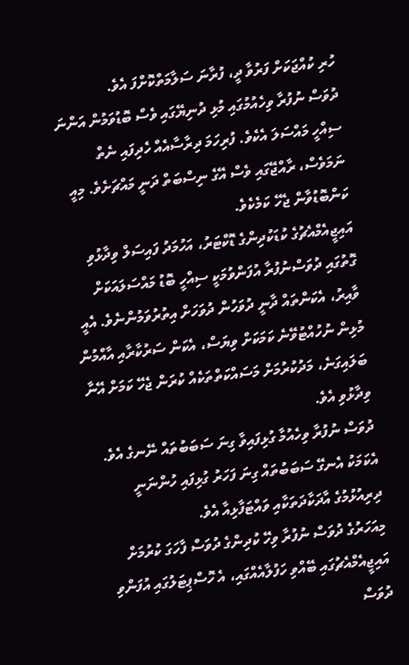ހުރި ކުއްޖަކަށް ފަރުވާ ދީ، ފުރާނަ ސަލާމަތްކޮށްފަ އެވެ.
ދުވަސް ނުފުރާ ވިހެއުމުގައި މުޅި ދުނިޔޭގައި ވެސް ބޮޑުވަމުން އަންނަ ސިއްހީ މައްސަލަ އެކެވެ. ފުރިހަމަ ދިރާސާއެއް ހެދިފައި ނެތް ނަމަވެސް، ރާއްޖޭގައި ވެސް އޭގެ ނިސްބަތް ދަނީ މައްޗަށެވެ. މިއީ ކަންބޮޑުވާން ޖެހޭ ކަމެކެވެ.
އައިޖީއެމްއެޗުގެ ކުޑަކުދިންގެ ޑޮކްޓަރު، އަހުމަދު ފައިސަލް ވިދާޅުވި ގޮތުގައި ދުވަސްނުފުރާ އުފަންވުމަކީ ސިއްހީ ބޮޑު މައްސަލައަކަށް ވާއިރު، އެކަންތައް ދާނީ ދުވަހުން ދުވަހަށް އިތުރުވަމުންނެވެ. އެއީ މުޅިން ނުހުއްޓުވޭނެ ކަމަކަށް ވިޔަސް، އެކަން ސަރުކާރާއި އާއްމުން ބަލައިގަނެ، މަދުކުރުމަށް މަސައްކަތްތަކެއް ކުރަން ޖެހޭ ކަމަށް އޭނާ ވިދާޅުވި އެވެ.
ދުވަސް ނުފުރާ ވިހެއުމާ ގުޅިފައިވާ ގިނަ ސަބަބުތައް ނޭނގެ އެވެ. އެކަމަކު އެނގޭ ސަބަބުތައް ގިނަ ފަހަރު ގުޅިފައި ހުންނަނީ ދިރިއުޅުމުގެ އާދަކާދަތަކާއި ވައްޓަފާޅިއާ އެވެ.
މިއަހަރުގެ ދުވަސް ނުފުރާ ވިހޭ ކުދިންގެ ދުވަސް ފާހަގަ ކުރުމަށް އައިޖީއެމްއެޗުގައި ބޭއްވި ހަފުލާއެއްގައި، އެ ހޮސްޕިޓަލުގައި އުފަންވި ދުވަސް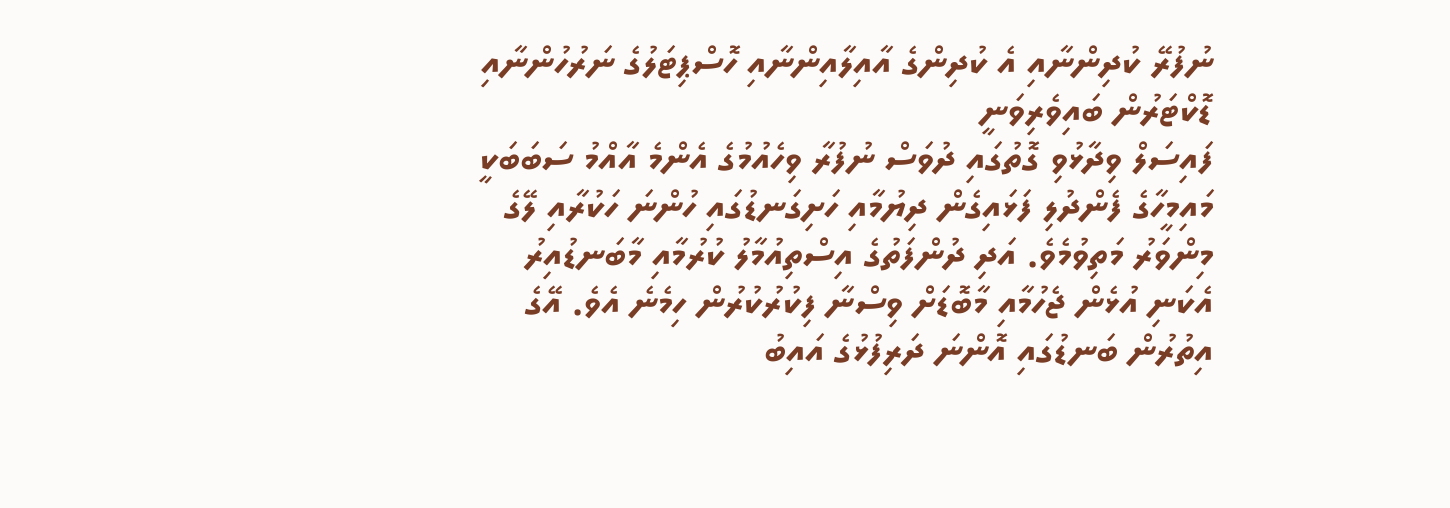ނުފުރޭ ކުދިންނާއި އެ ކުދިންގެ އާއިލާއިންނާއި ހޮސްޕިޓަލުގެ ނަރުހުންނާއި ޑޮކްޓަރުން ބައިވެރިވަނީ
ފައިސަލް ވިދާޅުވި ގޮތުގައި ދުވަސް ނުފުރާ ވިހެއުމުގެ އެންމެ އާއްމު ސަބަބަކީ މައިމީހާގެ ފެންދުލި ފަޅައިގެން ދިޔުމާއި ހަށިގަނޑުގައި ހުންނަ ހަކުރާއި ލޭގެ މިންވަރު މަތިވުމެވެ. އަދި ދުންފަތުގެ އިސްތިއުމާލު ކުރުމާއި މާބަނޑުއިރު އެކަނި އުޅެން ޖެހުމާއި މާބޮޑަށް ވިސްނާ ފިކުރުކުރުން ހިމެނެ އެވެ. އޭގެ އިތުރުން ބަނޑުގައި އޮންނަ ދަރިފުޅުގެ އައިބު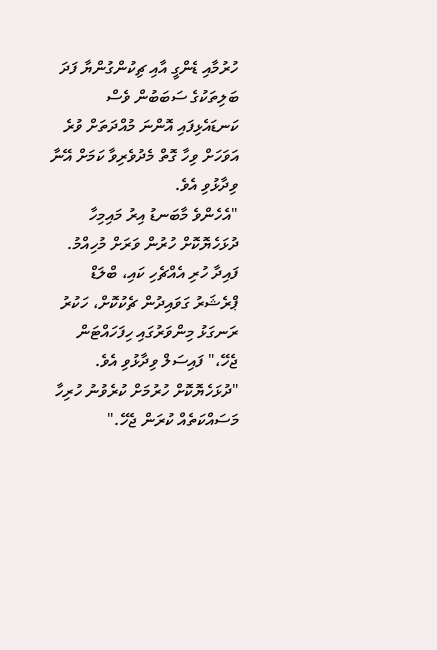ހުރުމާއި ޑެންގީ އާއި ޗިކުންގުންޔާ ފަދަ ބަލިތަކުގެ ސަބަބުން ވެސް ކަނޑައެޅިފައި އޮންނަ މުއްދަތަށް ވުރެ އަވަހަށް ވިހާ ގޮތް މެދުވެރިވާ ކަމަށް އޭނާ ވިދާޅުވި އެވެ.
"އެހެންވެ މާބަނޑު އިރު މައިމިހާ ދުޅަހެޔޮކޮށް ހުރުން ވަރަށް މުހިއްމު. ފައިދާ ހުރި އެއްޗެހި ކައި، ބްލަޑް ޕްރެޝަރު ގަވައިދުން ޗެކުކޮށް، ހަކުރު ރަނގަޅު މިންވަރުގައި ހިފަހައްޓަން ޖެހޭ،" ފައިސަލް ވިދާޅުވި އެވެ.
"ދުޅަހެޔޮކޮށް ހުރުމަށް ކުރެވުނު ހުރިހާ މަސައްކަތެއް ކުރަން ޖެހޭ."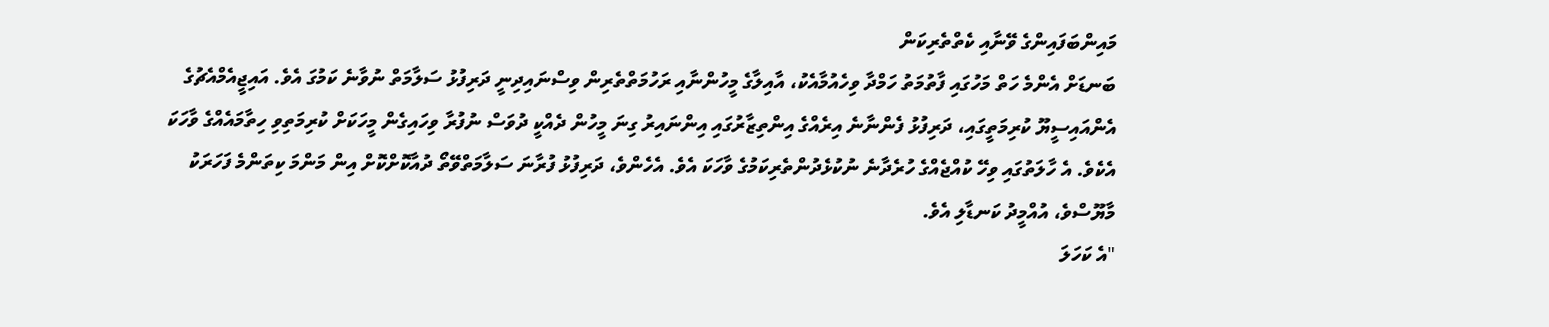މައިންބަފައިންގެ ވޭނާއި ކެތްތެރިކަން
ބަނޑަށް އެންމެ ހަތް މަހުގައި ފާތުމަތު ހަމްދާ ވިހެއުމާއެކު، އާއިލާގެ މީހުންނާއި ރަހުމަތްތެރިން ވިސްނައިދިނީ ދަރިފުޅު ސަލާމަތް ނުވާނެ ކަމުގަ އެވެ. އައިޖީއެމްއެޗުގެ އެންއައިސީޔޫ ކުރިމަތީގައި، ދަރިފުޅު ފެންނާނެ އިރެއްގެ އިންތިޒާރުގައި އިންނައިރު ގިނަ މީހުން ދެއްކީ ދުވަސް ނުފުރާ ވިހައިގެން މީހަކަށް ކުރިމަތިވި ހިތާމައެއްގެ ވާހަކަ އެކެވެ. އެ ހާލަތުގައި ވިހޭ ކުއްޖެއްގެ ހުރެދާނެ ނުކުޅެދުންތެރިކަމުގެ ވާހަކަ އެވެ. އެހެންވެ، ދަރިފުޅު ފުރާނަ ސަލާމަތްވޭތޯ ދުއާކޮށްކޮށް އިން މަންމަ ކިތަންމެ ފަހަރަކު މާޔޫސްވެ، އުއްމީދު ކަނޑާލި އެވެ.
"އެ ކަހަލަ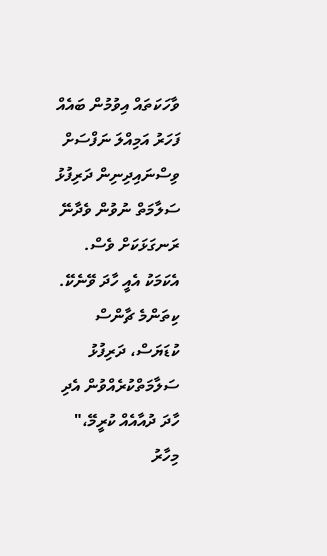ވާހަކަތައް އިވުމުން ބައެއް ފަހަރު އަމިއްލަ ނަފްސަށް ވިސްނައިދިނިން ދަރިފުޅު ސަލާމަތް ނުވުން ވެދާނޭ ރަނގަޅަކަށް ވެސް. އެކަމަކު އެއީ ހާދަ ވޭނެކޭ. ކިތަންމެ ޗާންސް ކުޑަޔަސް، ދަރިފުޅު ސަލާމަތްކުރެއްވުން އެދި ހާދަ ދުއާއެއް ކުރީމޭ،" މިހާރު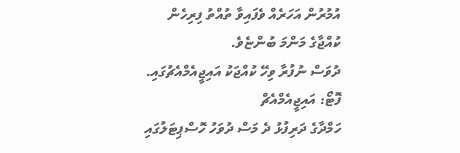އުމުރުން އަހަރެއް ވެފައިވާ ތުއްތު ފިރިހެން ކުއްޖާގެ މަންމަ ބުންޏެވެ.
ދުވަސް ނުފުރާ ވިހޭ ކުއްޖަކު އައިޖީއެމްއެޗުގައި. ފޮޓޯ: އައިޖީއެމްއެޗް
ހަމްދާގެ ދަރިފުޅު ދެ މަސް ދުވަހު ހޮސްޕިޓަލުގައި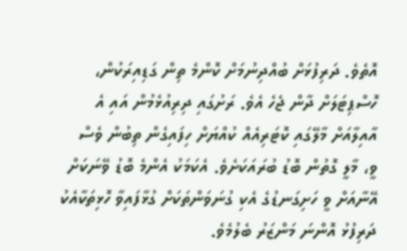އޮތެވެ. ދަރިފުޅަށް ބުއްދިނުމަށް ކޮންމެ ތިން ގަޑިއިރަކުން، ހޮސްޕިޓަލަށް ދާން ޖެހެ އެވެ. ރަށުގައި ދިރިއުޅެމުން އައި އެ އާއިލާއަށް މާލޭގައި ކޮޓަރިއެއް ކުއްޔަށް ހިފައިގެން ތިބުން ވެސް ވީ، މާލީ ގޮތުން ބޮޑު ބުރައަކަށެވެ. އެކަމަކު އެންމެ ބޮޑު ވޭނަކަށް އޭނާއަށް ވީ ހަށިގަނޑުގެ އެކި ގުނަވަންތަކަށް ގުޅާފައިވާ ހޮޅިތަކާއެކު ދަރިފުޅު އޮންނަ މަންޒަރު ބެލުމެވެ.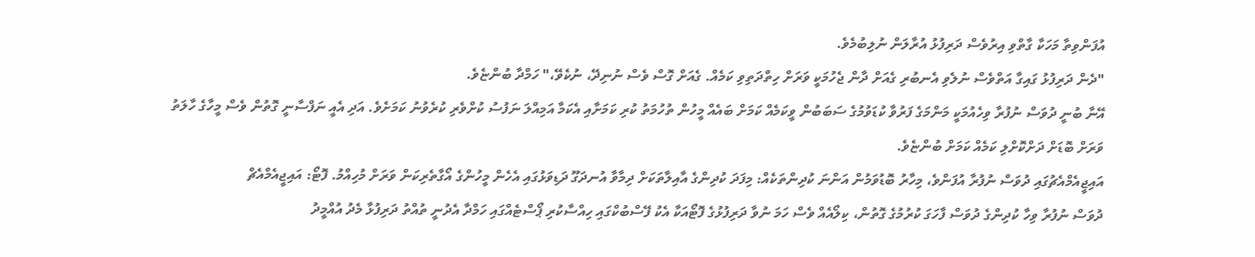އުފަންވިތާ މަހަކާ ގާތްވި އިރުވެސް ދަރިފުޅު އުރާލަން ނުލިބުމެވެ.
"ދެން ދަރިފުޅު ގައިގާ އަތްވެސް ނުލެވި އެނބުރި ގެއަށް ދާން ޖެހުމަކީ ވަރަށް ހިތްދަތިވި ކަމެއް. ގެއަށް ގޮސް ވެސް ނުނިދޭ، ނުކެވޭ،" ހަމްދާ ބުންޏެވެ.
އޭނާ ބުނީ ދުވަސް ނުފުރާ ވިހެއުމަކީ މަންމަގެ ފަރުވާ ކުޑަވުމުގެ ސަބަބުން ވީކަމެއް ކަމަށް ބައެއް މީހުން ތުހުމަތު ކުރި ކަމަށާއި އެކަމާ އަމިއްލަ ނަފުސު ކުށްވެރި ކުރެވުނު ކަމަށެވެ. އަދި އެއީ ނަފްސާނީ ގޮތުން ވެސް މީހާގެ ހާލަތު ވަރަށް ބޮޑަށް ދަށްކޮށްލި ކަމެއް ކަމަށް ބުންޏެވެ.
އައިޖީއެމްއެޗުގައި ދުވަސް ނުފުރާ އުފަންވެ، މިހާރު ބޮޑުވަމުން އަންނަ ކުދިންތަކެއް: މިފަދަ ކުދިންގެ އާއިލާތަކަށް ދިމާވާ އުނދަގޫ ދަޑިވަޅުގައި އެހެން މީހުންގެ އޯގާތެރިކަން ވަރަށް މުހިއްމު. ފޮޓޯ: އައިޖީއެމްއެޗް
ދުވަސް ނުފުރާ ވިހާ ކުދިންގެ ދުވަސް ފާހަގަ ކުރުމުގެ ގޮތުން، ކިލޯއެއް ވެސް ހަމަ ނުވާ ދަރިފުޅުގެ ފޮޓޯއަކާ އެކު ފޭސްބުކްގައި ހިއްސާކުރި ޕޯސްޓެއްގައި ހަމްދާ އެދުނީ ތުއްތު ދަރިފުޅާ މެދު އުއްމީދު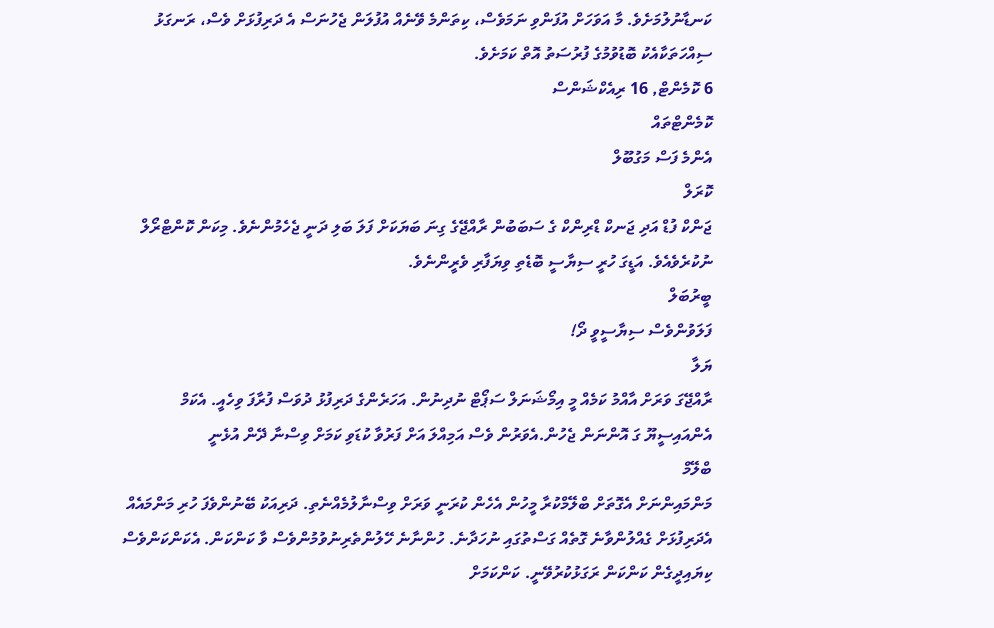ކަނޑާނުލުމަށެވެ. މާ އަވަހަށް އުފަންވި ނަމަވެސް، ކިތަންމެ ވޭނެއް އުފުލަން ޖެހުނަސް އެ ދަރިފުޅަށް ވެސް، ރަނގަޅު ސިއްހަތަކާއެކު ބޮޑުވުމުގެ ފުރުސަތު އޮތް ކަމަށެވެ.
6 ކޮމެންޓް, 16 ރިއެކްޝަންސް
ކޮމެންޓްތައް
އެންމެ ފަސް މަގުބޫލް
ކޮރަލް
ޖަންކް ފުޑް އަދި ޖަނކް ޑްރިންކް ގެ ސަބަބުން ރާއްޖޭގެ ގިނަ ބަޔަކަށް ފަލަ ބަލި ދަނީ ޖެހެމުންނެވެ. މިކަން ކޮންޓްރޯލް ނުކުރެވެއެވެ. އަޑީގަ ހުރީ ސިޔާސީ ބޮޑެތި ވިޔަފާރި ވެރީންނެވެ.
ބީރުބަލް
ފަލަވުންވެސް ސިޔާސީވީ ދޯ!
ޔަލާ
ރާއްޖޭގަ ވަރަށް އާއްމު ކަމެއް މީ އިމޯޝަނަލް ސަޕޯޓް ނުދިނުން. އަހަރެންގެ ދަރިފުޅު ދުވަސް ފުރާފަ ވިހެއީ. އެކަމް އެންއައިސީޔޫ ގަ އޮންނަން ޖެހުން.އެވަރުން ވެސް އަމިއްލަ އަށް ފަރުވާ ކުޑަވި ކަމަށް ވިސްނާ ދޭން އުޅެނީ
ބްލޭމް
މަންމައިންނަށް އެގޮތަށް ބްލޭމްކުރާ މީހުން އެހެން ކުރަނީ ވަރަށް ވިސްނާލުމެއްނެތި. ދަރިއަކު ބޭނުންވެފަ ހުރި މަންމައެއް އެދަރިފުޅަށް ގެއްލުންވާނެ ގޮތެއް ގަސްތުގައި ނުހަދާނެ. ހުންނާނެ ހޭލުންތެރިނުވުމުންވެސް ވާ ކަންކަން. އެކަންކަންވެސް ކިޔައިދީގެން ކަންކަން ރަގަޅުކުރުވޭނީ. ކަންކަމަށް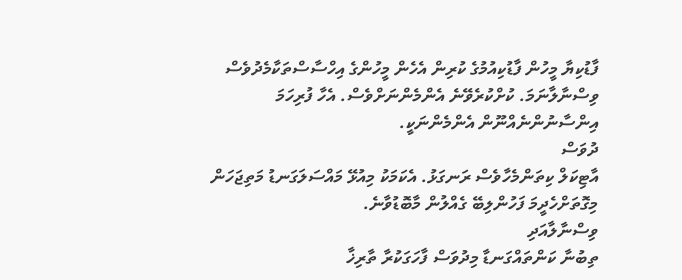ފާޑުކިޔާ މީހުން ފާޑުކިއުމުގެ ކުރިން އެހެން މީހުންގެ އިހްސާސްތަކާމެދުވެސް ވިސްނާލާނަމަ. ކުށްކުރެވޭނެ އެންމެންނަށްވެސް. އެހާ ފުރިހަމަ އިންސާނުންނެއްނޫން އެންމެންނަކީ.
ދުވަސް
އާޓިކަލް ކިތަންމެހާވެސް ރަނގަޅު. އެކަމަކު މިއުޅޭ މައްސަލަގަނޑު މަތިޖަހަން މިގޮތަށްހެދީމަ ފަހުންލިބޭ ގެއްލުން މާބޮޑުވާނެ.
ވިސްނާލާއަދި
ތިބުނާ ކަންތައްގަނޑާ މިދުވަސް ފާހަގަކުރާ ތާރިޚާ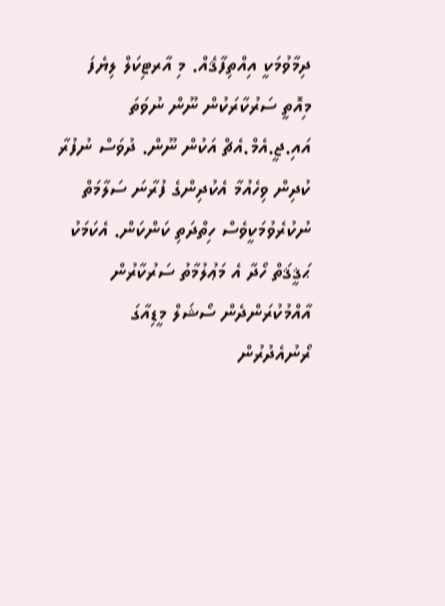ދިމާވުމަކީ އިއްތިފާޤެއް. މި އާރޓިކަލް ލިޔެފަ މިއޮތީ ސަރުކާރަކުން ނޫން ނުވަތަ އައި.ޖީ.އެމް.އެޗް އަކުން ނޫން. ދުވަސް ނުފުރާ ކުދިން ވިހެއުމާ އެކުދިންގެ ފުރާނަ ސަލާމަތް ނުކުރެވުމަކީވެސް ހިތްދަތި ކަންކަން. އެކަމަކު ޙަޤީޤަތް ހޯދާ އެ މަޢުލުމާތު ސަރުކާރުން އާއްމުކުރަންދެން ސޯޝަލް މީޑިއާގަ ރޯނުއެދުރުން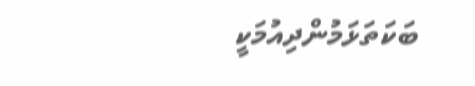ބަކަތަޅަމުންދިއުމަކީ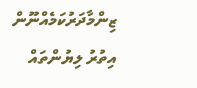ޒިންމާދަރުކަމެއްނޫން
އިތުރު ލިޔުންތައް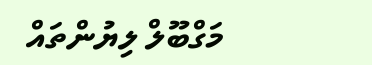މަގްބޫލް ލިޔުންތައް